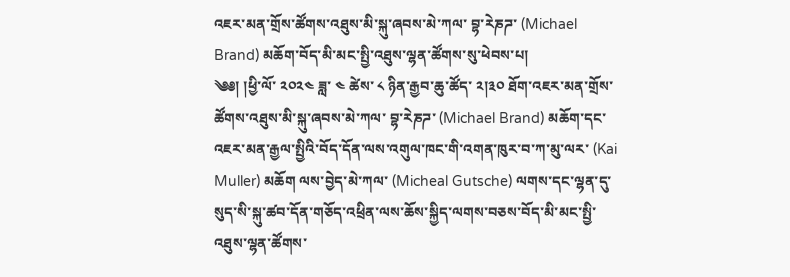འཇར་མན་གྲོས་ཚོགས་འཐུས་མི་སྐུ་ཞབས་མེ་ཀལ་ བྷ་རེཎཌ་ (Michael Brand) མཆོག་བོད་མི་མང་སྤྱི་འཐུས་ལྷན་ཚོགས་སུ་ཕེབས་པ།
༄༅། །ཕྱི་ལོ་ ༢༠༢༤ ཟླ་ ༤ ཚེས་ ༨ ཉིན་རྒྱབ་ཆུ་ཚོད་ ༢།༣༠ ཐོག་འཇར་མན་གྲོས་ཚོགས་འཐུས་མི་སྐུ་ཞབས་མེ་ཀལ་ བྷ་རེཎཌ་ (Michael Brand) མཆོག་དང་འཇར་མན་རྒྱལ་སྤྱིའི་བོད་དོན་ལས་འགུལ་ཁང་གི་འགན་ཁུར་བ་ཀ་མུ་ལར་ (Kai Muller) མཆོག ལས་བྱེད་མེ་ཀལ་ (Micheal Gutsche) ལགས་དང་ལྷན་དུ་སུད་སི་སྐུ་ཚབ་དོན་གཅོད་འཕྲིན་ལས་ཆོས་སྐྱིད་ལགས་བཅས་བོད་མི་མང་སྤྱི་འཐུས་ལྷན་ཚོགས་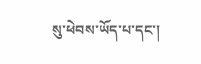སུ་ཕེབས་ཡོད་པ་དང་།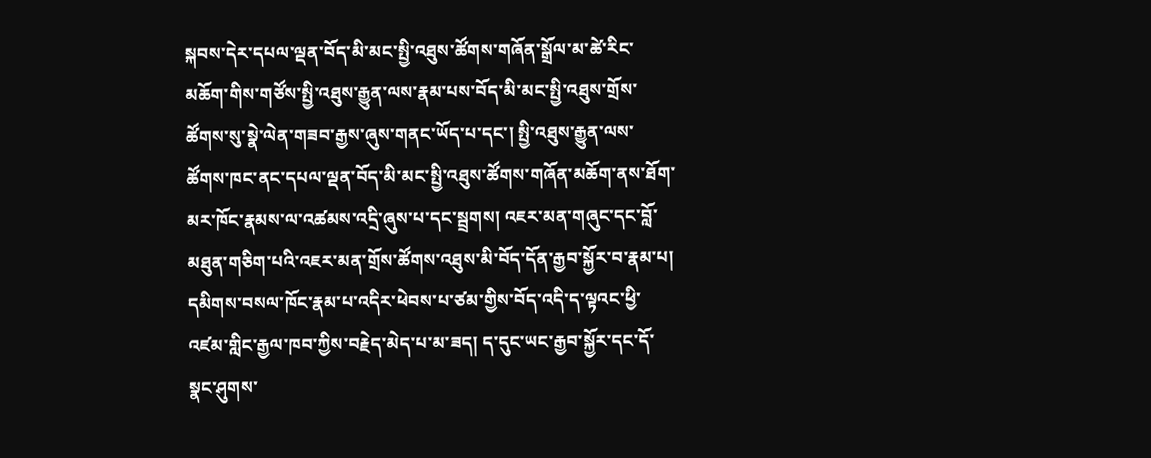སྐབས་དེར་དཔལ་ལྡན་བོད་མི་མང་སྤྱི་འཐུས་ཚོགས་གཞོན་སྒྲོལ་མ་ཚེ་རིང་མཆོག་གིས་གཙོས་སྤྱི་འཐུས་རྒྱུན་ལས་རྣམ་པས་བོད་མི་མང་སྤྱི་འཐུས་གྲོས་ཚོགས་སུ་སྣེ་ལེན་གཟབ་རྒྱས་ཞུས་གནང་ཡོད་པ་དང་། སྤྱི་འཐུས་རྒྱུན་ལས་ཚོགས་ཁང་ནང་དཔལ་ལྡན་བོད་མི་མང་སྤྱི་འཐུས་ཚོགས་གཞོན་མཆོག་ནས་ཐོག་མར་ཁོང་རྣམས་ལ་འཚམས་འདྲི་ཞུས་པ་དང་སྦྲགས། འཇར་མན་གཞུང་དང་བློ་མཐུན་གཅིག་པའི་འཇར་མན་གྲོས་ཚོགས་འཐུས་མི་བོད་དོན་རྒྱབ་སྐྱོར་བ་རྣམ་པ། དམིགས་བསལ་ཁོང་རྣམ་པ་འདིར་ཕེབས་པ་ཙམ་གྱིས་བོད་འདི་ད་ལྟའང་ཕྱི་འཛམ་གླིང་རྒྱལ་ཁབ་ཀྱིས་བརྗེད་མེད་པ་མ་ཟད། ད་དུང་ཡང་རྒྱབ་སྐྱོར་དང་དོ་སྣང་ཤུགས་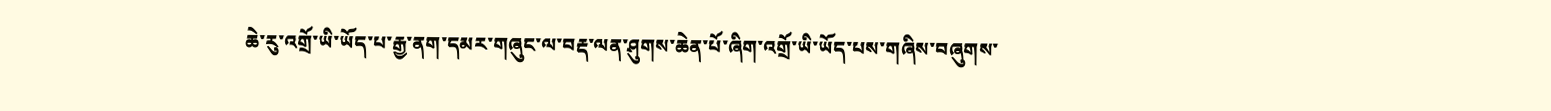ཆེ་རུ་འགྲོ་ཡི་ཡོད་པ་རྒྱ་ནག་དམར་གཞུང་ལ་བརྡ་ལན་ཤུགས་ཆེན་པོ་ཞིག་འགྲོ་ཡི་ཡོད་པས་གཞིས་བཞུགས་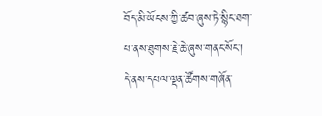བོད་མི་ཡོངས་ཀྱི་ཚབ་ཞུས་ཏེ་སྙིང་ཐག་པ་ནས་ཐུགས་རྗེ་ཆེ་ཞུས་གནང་སོང་།
དེ་ནས་དཔལ་ལྡན་ཚོགས་གཞོན་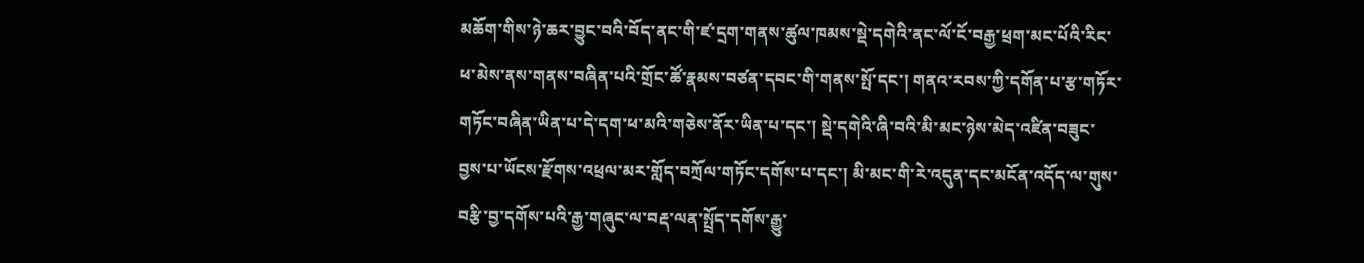མཆོག་གིས་ཉེ་ཆར་བྱུང་བའི་བོད་ནང་གི་ཛ་དྲག་གནས་ཚུལ་ཁམས་སྡེ་དགེའི་ནང་ལོ་ངོ་བརྒྱ་ཕྲག་མང་པོའི་རིང་ཕ་མེས་ནས་གནས་བཞིན་པའི་གྲོང་ཚོ་རྣམས་བཙན་དབང་གི་གནས་སྤོ་དང་། གནའ་རབས་ཀྱི་དགོན་པ་རྩ་གཏོར་གཏོང་བཞིན་ཡིན་པ་དེ་དག་ཕ་མའི་གཅེས་ནོར་ཡིན་པ་དང་། སྡེ་དགེའི་ཞི་བའི་མི་མང་ཉེས་མེད་འཛིན་བཟུང་བྱས་པ་ཡོངས་རྫོགས་འཕྲལ་མར་གློད་བཀྲོལ་གཏོང་དགོས་པ་དང་། མི་མང་གི་རེ་འདུན་དང་མངོན་འདོད་ལ་གུས་བརྩི་བྱ་དགོས་པའི་རྒྱ་གཞུང་ལ་བརྡ་ལན་སྤྲོད་དགོས་རྒྱུ་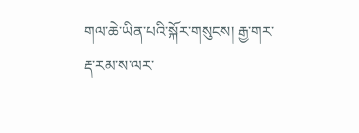གལ་ཆེ་ཡིན་པའི་སྐོར་གསུངས། རྒྱ་གར་རྡ་རམ་ས་ལར་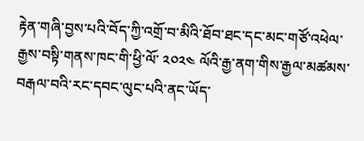རྟེན་གཞི་བྱས་པའི་བོད་ཀྱི་འགྲོ་བ་མིའི་ཐོབ་ཐང་དང་མང་གཙོ་འཕེལ་རྒྱས་བསྟི་གནས་ཁང་གི་ཕྱི་ལོ་ ༢༠༢༤ ལོའི་རྒྱ་ནག་གིས་རྒྱལ་མཚམས་བརྒལ་བའི་རང་དབང་ལུང་པའི་ནང་ཡོད་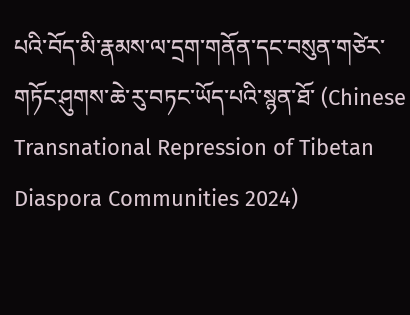པའི་བོད་མི་རྣམས་ལ་དྲག་གནོན་དང་བསུན་གཙེར་གཏོང་ཤུགས་ཆེ་རུ་བཏང་ཡོད་པའི་སྙན་ཐོ་ (Chinese Transnational Repression of Tibetan Diaspora Communities 2024)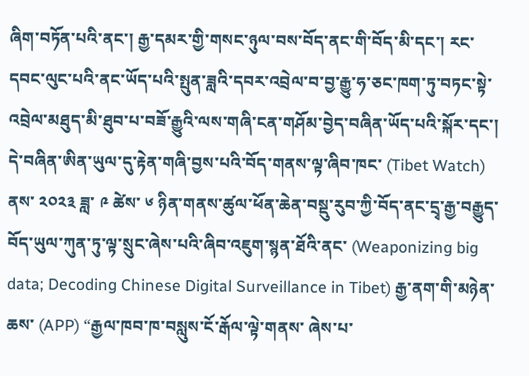ཞིག་བཏོན་པའི་ནང་། རྒྱ་དམར་གྱི་གསང་ཉུལ་བས་བོད་ནང་གི་བོད་མི་དང་། རང་དབང་ལུང་པའི་ནང་ཡོད་པའི་སྤུན་ཟླའི་དབར་འབྲེལ་བ་བྱ་རྒྱུ་ཧ་ཅང་ཁག་ཏུ་བཏང་སྟེ་འབྲེལ་མཐུད་མི་ཐུབ་པ་བཟོ་རྒྱུའི་ལས་གཞི་ངན་གཤོམ་བྱེད་བཞིན་ཡོད་པའི་སྐོར་དང་། དེ་བཞིན་ཨིན་ཡུལ་དུ་རྟེན་གཞི་བྱས་པའི་བོད་གནས་ལྟ་ཞིབ་ཁང་ (Tibet Watch) ནས་ ༢༠༢༣ ཟླ་ ༩ ཚེས་ ༦ ཉིན་གནས་ཚུལ་ཕོན་ཆེན་བསྡུ་རུབ་ཀྱི་བོད་ནང་དྲྭ་རྒྱ་བརྒྱུད་བོད་ཡུལ་ཀུན་ཏུ་ལྟ་སྲུང་ཞེས་པའི་ཞིབ་འཇུག་སྙན་ཐོའི་ནང་ (Weaponizing big data; Decoding Chinese Digital Surveillance in Tibet) རྒྱ་ནག་གི་མཉེན་ཆས་ (APP) “རྒྱལ་ཁབ་ཁ་བསླུས་ངོ་རྒོལ་ལྟེ་གནས་ ཞེས་པ་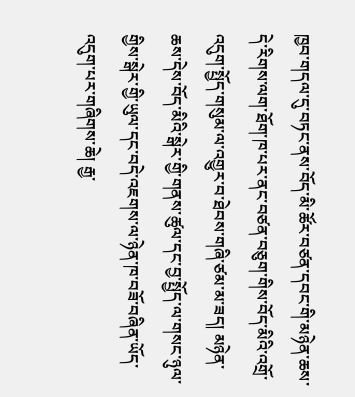ཁྱབ་གདལ་དུ་བཏང་ནས་བོད་མི་ཚོར་བཙན་དབང་གི་མཉེན་ཆས་དེ་རིགས་ལག་ཐོག་ཁ་པར་ནང་བཙན་བཅུག་གིས་བོད་མིའི་འགྲོ་འདུག་སྤྱོད་གསུམ་ལ་འགྱུར་བ་ཐེབས་གཞི་ཙམ་མ་ཟད། མཉེན་ཆས་དེས་བོད་མིའི་སྒེར་གྱི་གནས་ཚུལ་དང་བྱ་སྤྱོད་ལ་གསང་ཉུལ་གྱིས་སྒེར་གྱི་ཡུལ་དང་བདེ་འཇགས་ལ་ཉེན་ཁ་བཟོ་བཞིན་ཡོད་འདུག་པར་གཞིགས་ཆེ། རྒྱ་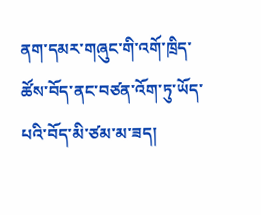ནག་དམར་གཞུང་གི་འགོ་ཁྲིད་ཚོས་བོད་ནང་བཙན་འོག་ཏུ་ཡོད་པའི་བོད་མི་ཙམ་མ་ཟད།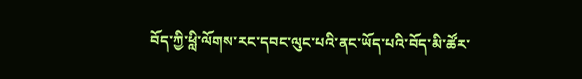བོད་ཀྱི་ཕླི་ལོགས་རང་དབང་ལུང་པའི་ནང་ཡོད་པའི་བོད་མི་ཚོར་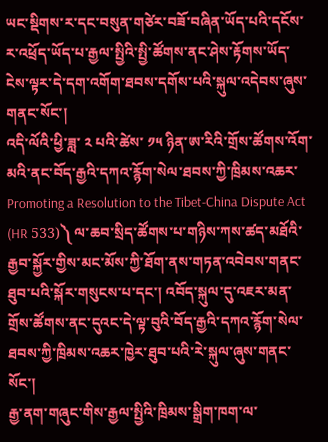ཡང་སྡིགས་ར་དང་བསུན་གཙེར་བཟོ་བཞིན་ཡོད་པའི་དངོས་ར་འཕྲོད་ཡོད་པ་རྒྱལ་སྤྱིའི་སྤྱི་ཚོགས་ནང་ཤེས་རྟོགས་ཡོད་ངེས་ལྟར་དེ་དག་འགོག་ཐབས་དགོས་པའི་སྐུལ་འདེབས་ཞུས་གནང་སོང་།
འདི་ལོའི་ཕྱི་ཟླ་ ༢ པའི་ཚེས་ ༡༥ ཉིན་ཨ་རིའི་གྲོས་ཚོགས་འོག་མའི་ནང་བོད་རྒྱའི་དཀའ་རྙོག་སེལ་ཐབས་ཀྱི་ཁྲིམས་འཆར་ Promoting a Resolution to the Tibet-China Dispute Act (HR 533)༽ ལ་ཆབ་སྲིད་ཚོགས་པ་གཉིས་ཀས་ཚད་མཐོའི་རྒྱབ་སྐྱོར་གྱིས་མང་མོས་ཀྱི་ཐོག་ནས་གཏན་འབེབས་གནང་ཐུབ་པའི་སྐོར་གསུངས་པ་དང་། འབོད་སྐུལ་དུ་འཇར་མན་གྲོས་ཚོགས་ནང་དུའང་དེ་ལྟ་བུའི་བོད་རྒྱའི་དཀའ་རྙོག་སེལ་ཐབས་ཀྱི་ཁྲིམས་འཆར་ཁྱེར་ཐུབ་པའི་རེ་སྐུལ་ཞུས་གནང་སོང་།
རྒྱ་ནག་གཞུང་གིས་རྒྱལ་སྤྱིའི་ཁྲིམས་སྒྲིག་ཁག་ལ་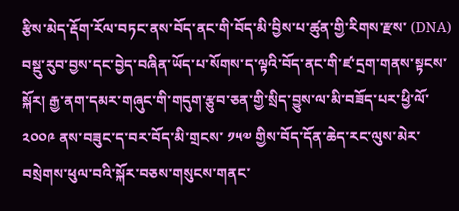རྩིས་མེད་རྡོག་རོལ་བཏང་ནས་བོད་ནང་གི་བོད་མི་བྱིས་པ་ཚུན་གྱི་རིགས་རྫས་ (DNA) བསྡུ་རུབ་བྱས་དང་བྱེད་བཞིན་ཡོད་པ་སོགས་ད་ལྟའི་བོད་ནང་གི་ཛ་དྲག་གནས་སྟངས་སྐོར། རྒྱ་ནག་དམར་གཞུང་གི་གདུག་རྩུབ་ཅན་གྱི་སྲིད་བྱུས་ལ་མི་བཟོད་པར་ཕྱི་ལོ་ ༢༠༠༩ ནས་བཟུང་ད་བར་བོད་མི་གྲངས་ ༡༥༧ གྱིས་བོད་དོན་ཆེད་རང་ལུས་མེར་བསྲེགས་ཕུལ་བའི་སྐོར་བཅས་གསུངས་གནང་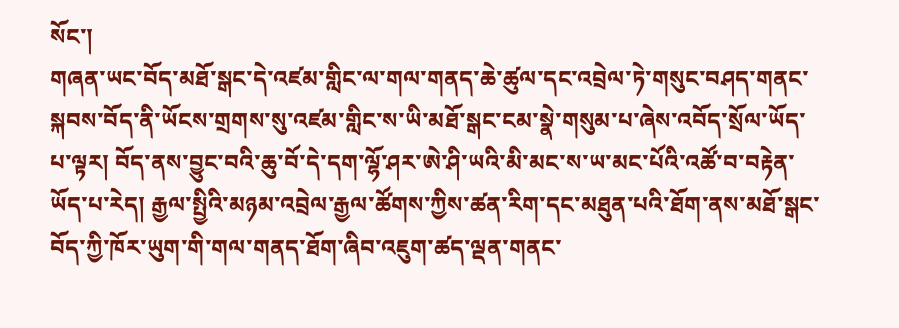སོང་།
གཞན་ཡང་བོད་མཐོ་སྒང་དེ་འཛམ་གླིང་ལ་གལ་གནད་ཆེ་ཚུལ་དང་འབྲེལ་ཏེ་གསུང་བཤད་གནང་སྐབས་བོད་ནི་ཡོངས་གྲགས་སུ་འཛམ་གླིང་ས་ཡི་མཐོ་སྒང་ངམ་སྣེ་གསུམ་པ་ཞེས་འབོད་སྲོལ་ཡོད་པ་ལྟར། བོད་ནས་བྱུང་བའི་ཆུ་བོ་དེ་དག་ལྷོ་ཤར་ཨེ་ཤི་ཡའི་མི་མང་ས་ཡ་མང་པོའི་འཚོ་བ་བརྟེན་ཡོད་པ་རེད། རྒྱལ་སྤྱིའི་མཉམ་འབྲེལ་རྒྱལ་ཚོགས་ཀྱིས་ཚན་རིག་དང་མཐུན་པའི་ཐོག་ནས་མཐོ་སྒང་བོད་ཀྱི་ཁོར་ཡུག་གི་གལ་གནད་ཐོག་ཞིབ་འཇུག་ཚད་ལྡན་གནང་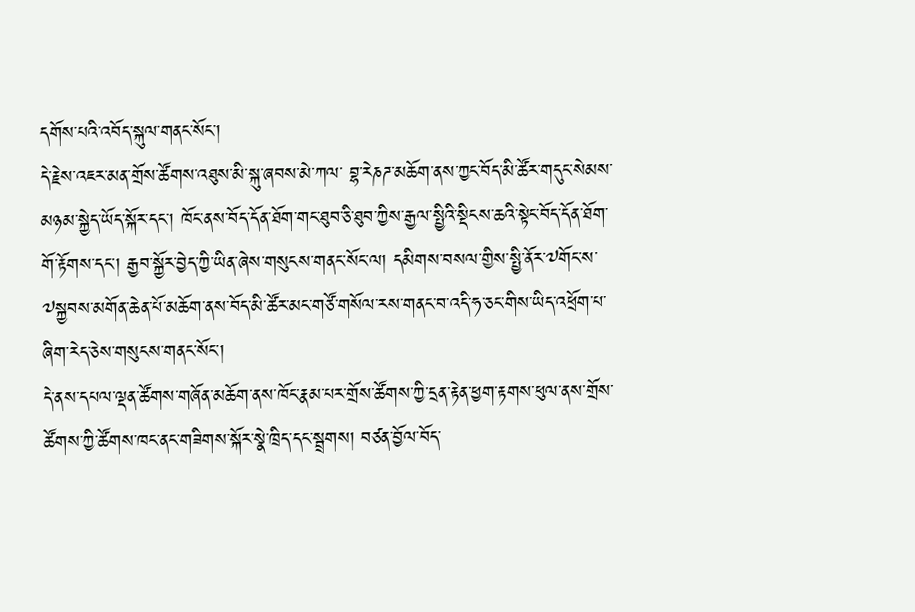དགོས་པའི་འབོད་སྐུལ་གནང་སོང་།
དེ་རྗེས་འཇར་མན་གྲོས་ཚོགས་འཐུས་མི་སྐུ་ཞབས་མེ་ཀལ་ བྷ་རེཎཌ་མཆོག་ནས་ཀྱང་བོད་མི་ཚོར་གདུང་སེམས་མཉམ་སྐྱེད་ཡོད་སྐོར་དང་། ཁོང་ནས་བོད་དོན་ཐོག་གང་ཐུབ་ཅི་ཐུབ་ཀྱིས་རྒྱལ་སྤྱིའི་སྡིངས་ཆའི་སྟེང་བོད་དོན་ཐོག་གོ་རྟོགས་དང་། རྒྱབ་སྐྱོར་བྱེད་ཀྱི་ཡིན་ཞེས་གསུངས་གནང་སོང་ལ། དམིགས་བསལ་གྱིས་སྤྱི་ནོར་༧གོང་ས་༧སྐྱབས་མགོན་ཆེན་པོ་མཆོག་ནས་བོད་མི་ཚོར་མང་གཙོ་གསོལ་རས་གནང་བ་འདི་ཧ་ཅང་གིས་ཡིད་འཕྲོག་པ་ཞིག་རེད་ཅེས་གསུངས་གནང་སོང་།
དེ་ནས་དཔལ་ལྡན་ཚོགས་གཞོན་མཆོག་ནས་ཁོང་རྣམ་པར་གྲོས་ཚོགས་ཀྱི་དྲན་རྟེན་ཕྱག་རྟགས་ཕུལ་ནས་གྲོས་ཚོགས་ཀྱི་ཚོགས་ཁང་ནང་གཟིགས་སྐོར་སྣེ་ཁྲིད་དང་སྦྲགས། བཙན་བྱོལ་བོད་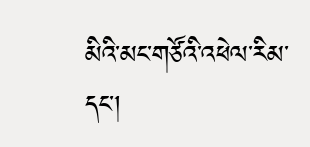མིའི་མང་གཙོའི་འཕེལ་རིམ་དང་།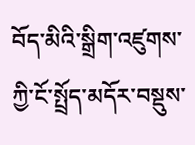བོད་མིའི་སྒྲིག་འཛུགས་ཀྱི་ངོ་སྤྲོད་མདོར་བསྡུས་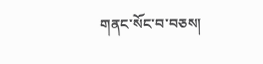གནང་སོང་བ་བཅས།